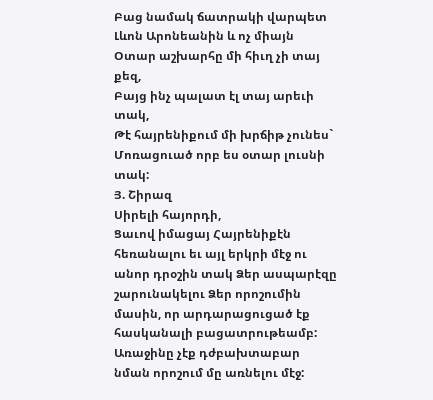Բաց նամակ ճատրակի վարպետ Լևոն Արոնեանին և ոչ միայն
Օտար աշխարհը մի հիւղ չի տայ քեզ,
Բայց ինչ պալատ էլ տայ արեւի տակ,
Թէ հայրենիքում մի խրճիթ չունես`
Մոռացուած որբ ես օտար լուսնի տակ:
Յ. Շիրազ
Սիրելի հայորդի,
Ցաւով իմացայ Հայրենիքէն հեռանալու եւ այլ երկրի մէջ ու անոր դրօշին տակ Ձեր ասպարէզը շարունակելու Ձեր որոշումին մասին, որ արդարացուցած էք հասկանալի բացատրութեամբ:
Առաջինը չէք դժբախտաբար նման որոշում մը առնելու մէջ: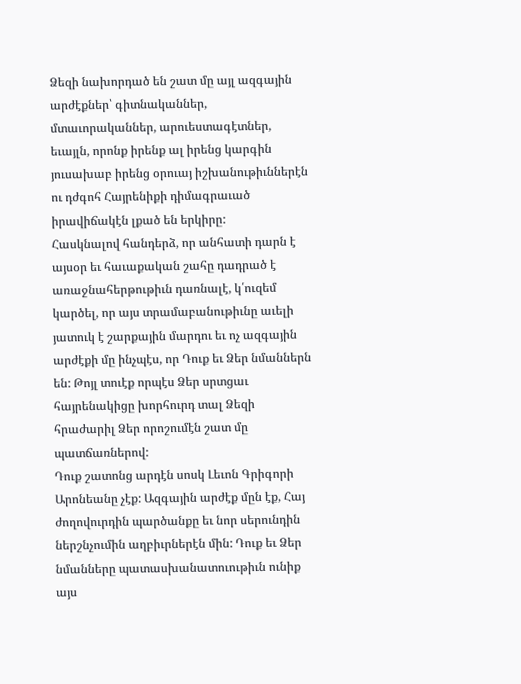Ձեզի նախորդած են շատ մը այլ ազգային արժէքներ՝ գիտնականներ, մտաւորականներ, արուեստագէտներ, եւայլն, որոնք իրենք ալ իրենց կարգին յուսախաբ իրենց օրուայ իշխանութիւններէն ու դժգոհ Հայրենիքի դիմագրաւած իրավիճակէն լքած են երկիրը:
Հասկնալով հանդերձ, որ անհատի դարն է այսօր եւ հաւաքական շահը դադրած է առաջնահերթութիւն դառնալէ, կ՛ուզեմ կարծել, որ այս տրամաբանութիւնը աւելի յատուկ է շարքային մարդու եւ ոչ ազգային արժէքի մը ինչպէս, որ Դուք եւ Ձեր նմաններն են: Թոյլ տուէք որպէս Ձեր սրտցաւ հայրենակիցը խորհուրդ տալ Ձեզի հրաժարիլ Ձեր որոշումէն շատ մը պատճառներով:
Դուք շատոնց արդէն սոսկ Լեւոն Գրիգորի Արոնեանը չէք: Ազգային արժէք մըն էք, Հայ ժողովուրդին պարծանքը եւ նոր սերունդին ներշնչումին աղբիւրներէն մին: Դուք եւ Ձեր նմանները պատասխանատուութիւն ունիք այս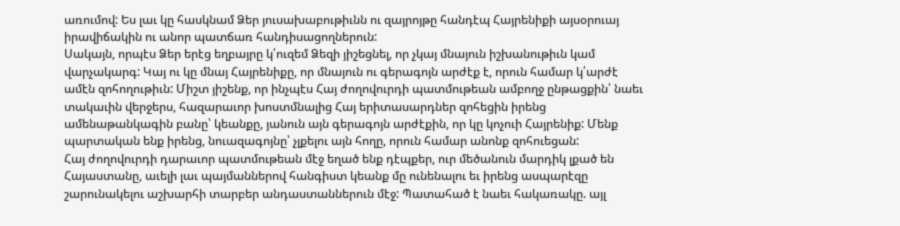առումով: Ես լաւ կը հասկնամ Ձեր յուսախաբութիւնն ու զայրոյթը հանդէպ Հայրենիքի այսօրուայ իրավիճակին ու անոր պատճառ հանդիսացողներուն:
Սակայն, որպէս Ձեր երէց եղբայրը կ՛ուզեմ Ձեզի յիշեցնել, որ չկայ մնայուն իշխանութիւն կամ վարչակարգ: Կայ ու կը մնայ Հայրենիքը, որ մնայուն ու գերագոյն արժէք է, որուն համար կ՛արժէ ամէն զոհողութիւն: Միշտ յիշենք, որ ինչպէս Հայ ժողովուրդի պատմութեան ամբողջ ընթացքին՝ նաեւ տակաւին վերջերս, հազարաւոր խոստմնալից Հայ երիտասարդներ զոհեցին իրենց ամենաթանկագին բանը՝ կեանքը, յանուն այն գերագոյն արժէքին, որ կը կոչուի Հայրենիք: Մենք պարտական ենք իրենց, նուազագոյնը՝ չլքելու այն հողը, որուն համար անոնք զոհուեցան:
Հայ ժողովուրդի դարաւոր պատմութեան մէջ եղած ենք դէպքեր, ուր մեծանուն մարդիկ լքած են Հայաստանը, աւելի լաւ պայմաններով հանգիստ կեանք մը ունենալու եւ իրենց ասպարէզը շարունակելու աշխարհի տարբեր անդաստաններուն մէջ: Պատահած է նաեւ հակառակը. այլ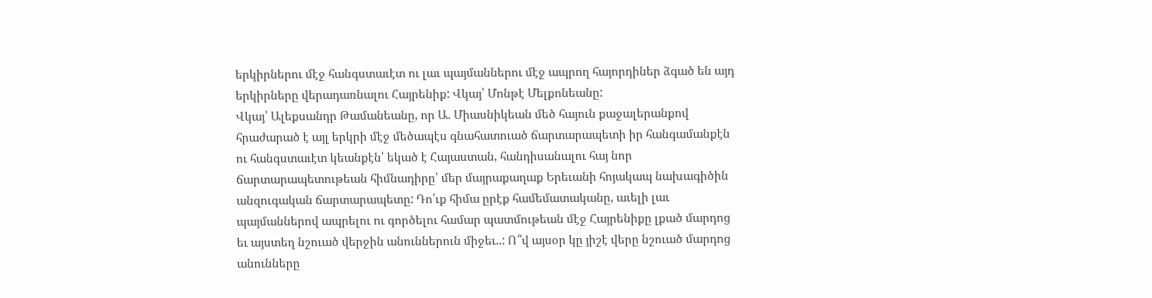երկիրներու մէջ հանգստաւէտ ու լաւ պայմաններու մէջ ապրող հայորդիներ ձգած են այդ երկիրները վերադառնալու Հայրենիք: Վկայ՝ Մոնթէ Մելքոնեանը:
Վկայ՝ Ալեքսանդր Թամանեանը, որ Ա. Միասնիկեան մեծ հայուն քաջալերանքով հրաժարած է այլ երկրի մէջ մեծապէս գնահատուած ճարտարապետի իր հանգամանքէն ու հանգստաւէտ կեանքէն՝ եկած է Հայաստան, հանդիսանալու հայ նոր ճարտարապետութեան հիմնադիրը՝ մեր մայրաքաղաք Երեւանի հոյակապ նախագիծին անզուգական ճարտարապետը: Դո՛ւք հիմա ըրէք համեմատականը, աւելի լաւ պայմաններով ապրելու ու գործելու համար պատմութեան մէջ Հայրենիքը լքած մարդոց եւ այստեղ նշուած վերջին անուններուն միջեւ..: Ո՞վ այսօր կը յիշէ վերը նշուած մարդոց անունները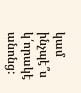կամ ինչպէ՞ս կ՛որակէ անոնց: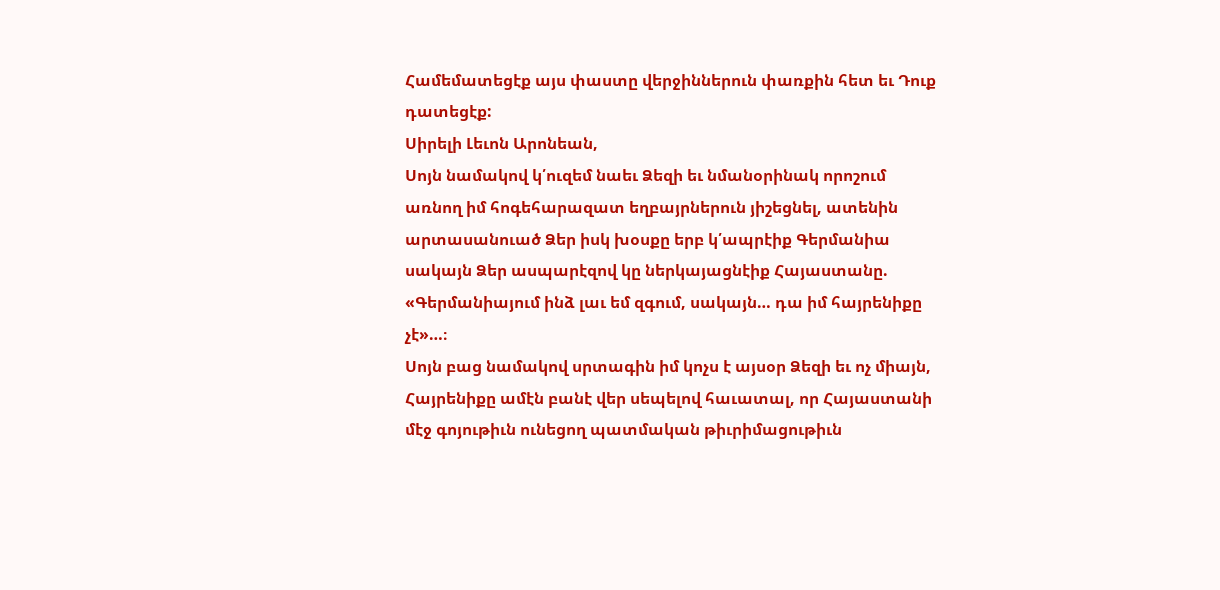Համեմատեցէք այս փաստը վերջիններուն փառքին հետ եւ Դուք դատեցէք:
Սիրելի Լեւոն Արոնեան,
Սոյն նամակով կ՛ուզեմ նաեւ Ձեզի եւ նմանօրինակ որոշում առնող իմ հոգեհարազատ եղբայրներուն յիշեցնել, ատենին արտասանուած Ձեր իսկ խօսքը երբ կ՛ապրէիք Գերմանիա սակայն Ձեր ասպարէզով կը ներկայացնէիք Հայաստանը. «Գերմանիայում ինձ լաւ եմ զգում, սակայն… դա իմ հայրենիքը չէ»…։
Սոյն բաց նամակով սրտագին իմ կոչս է այսօր Ձեզի եւ ոչ միայն, Հայրենիքը ամէն բանէ վեր սեպելով հաւատալ, որ Հայաստանի մէջ գոյութիւն ունեցող պատմական թիւրիմացութիւն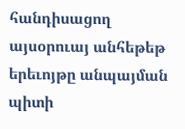հանդիսացող այսօրուայ անհեթեթ երեւոյթը անպայման պիտի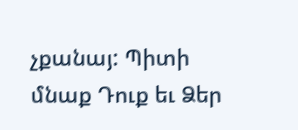չքանայ: Պիտի մնաք Դուք եւ Ձեր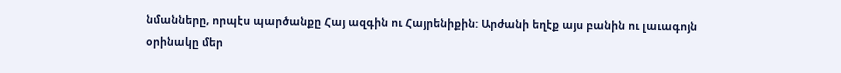նմանները, որպէս պարծանքը Հայ ազգին ու Հայրենիքին: Արժանի եղէք այս բանին ու լաւագոյն օրինակը մեր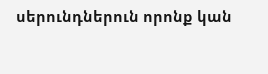սերունդներուն որոնք կան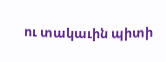ու տակաւին պիտի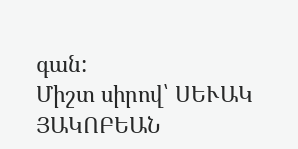գան:
Միշտ սիրով՝ ՍԵՒԱԿ ՅԱԿՈԲԵԱՆ